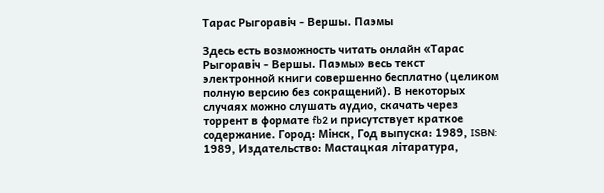Тарас Рыгоравіч - Вершы. Паэмы

Здесь есть возможность читать онлайн «Тарас Рыгоравіч - Вершы. Паэмы» весь текст электронной книги совершенно бесплатно (целиком полную версию без сокращений). В некоторых случаях можно слушать аудио, скачать через торрент в формате fb2 и присутствует краткое содержание. Город: Мінск, Год выпуска: 1989, ISBN: 1989, Издательство: Мастацкая літаратура,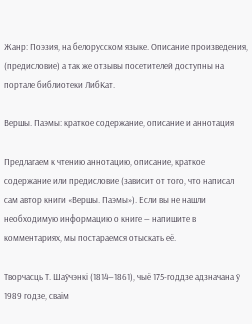Жанр: Поэзия, на белорусском языке. Описание произведения, (предисловие) а так же отзывы посетителей доступны на портале библиотеки ЛибКат.

Вершы. Паэмы: краткое содержание, описание и аннотация

Предлагаем к чтению аннотацию, описание, краткое содержание или предисловие (зависит от того, что написал сам автор книги «Вершы. Паэмы»). Если вы не нашли необходимую информацию о книге — напишите в комментариях, мы постараемся отыскать её.

Творчасць Т. Шаўчэнкі (1814—1861), чыё 175-годдзе адзначана ў 1989 годзе, сваім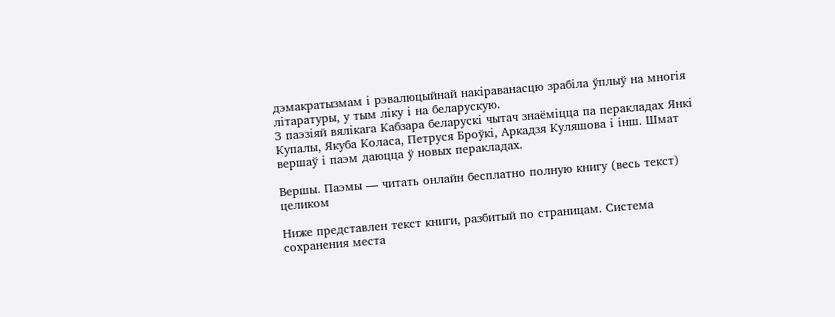дэмакратызмам і рэвалюцыйнай накіраванасцю зрабіла ўплыў на многія літаратуры, у тым ліку і на беларускую.
З паэзіяй вялікага Кабзара беларускі чытач знаёміцца па перакладах Янкі Купалы, Якуба Коласа, Петруся Броўкі, Аркадзя Куляшова і інш. Шмат вершаў і паэм даюцца ў новых перакладах.

Вершы. Паэмы — читать онлайн бесплатно полную книгу (весь текст) целиком

Ниже представлен текст книги, разбитый по страницам. Система сохранения места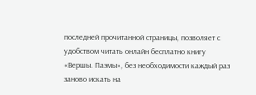последней прочитанной страницы, позволяет с удобством читать онлайн бесплатно книгу «Вершы. Паэмы», без необходимости каждый раз заново искать на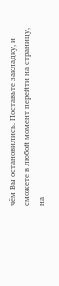чём Вы остановились. Поставьте закладку, и сможете в любой момент перейти на страницу, на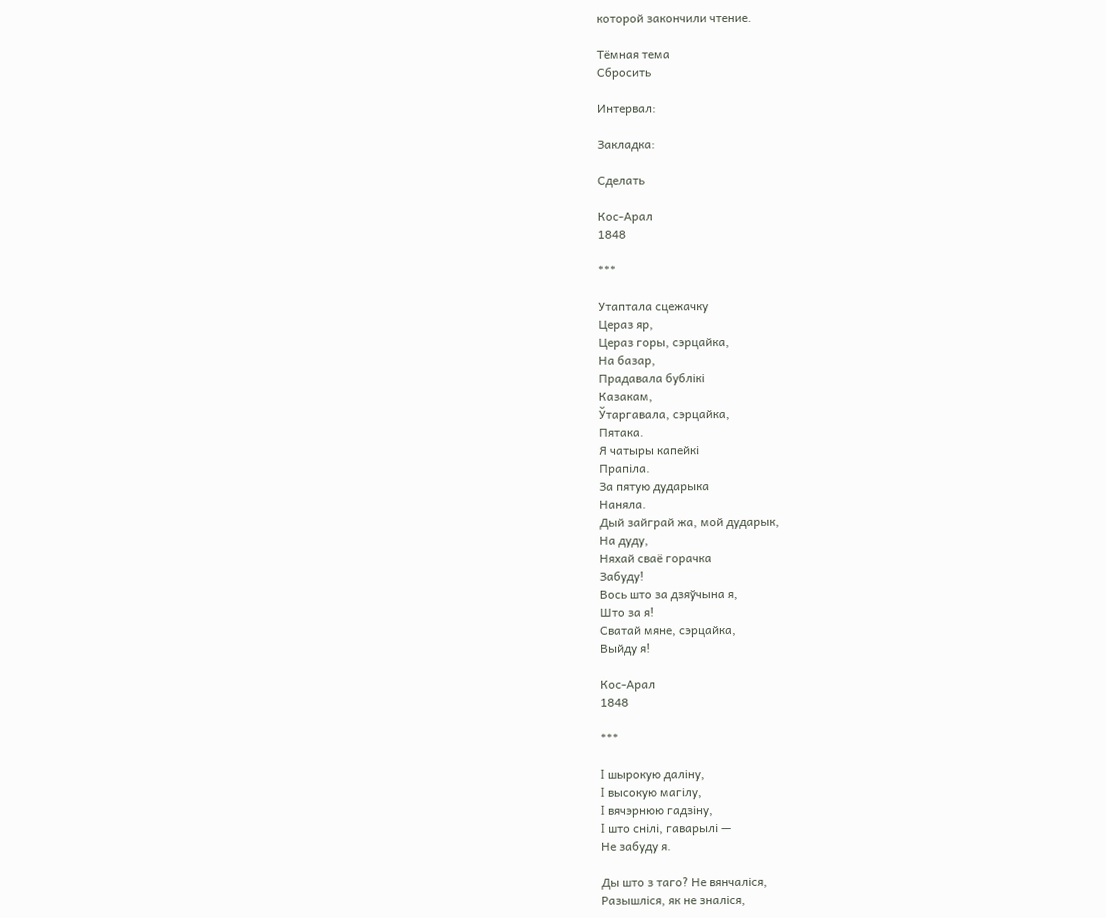которой закончили чтение.

Тёмная тема
Сбросить

Интервал:

Закладка:

Сделать

Кос-Арал
1848

***

Утаптала сцежачку
Цераз яр,
Цераз горы, сэрцайка,
На базар,
Прадавала бублікі
Казакам,
Ўтаргавала, сэрцайка,
Пятака.
Я чатыры капейкі
Прапіла.
За пятую дударыка
Наняла.
Дый зайграй жа, мой дударык,
На дуду,
Няхай сваё горачка
Забуду!
Вось што за дзяўчына я,
Што за я!
Сватай мяне, сэрцайка,
Выйду я!

Кос-Арал
1848

***

I шырокую даліну,
I высокую магілу,
I вячэрнюю гадзіну,
I што снілі, гаварылі —
Не забуду я.

Ды што з таго? Не вянчаліся,
Разышліся, як не зналіся,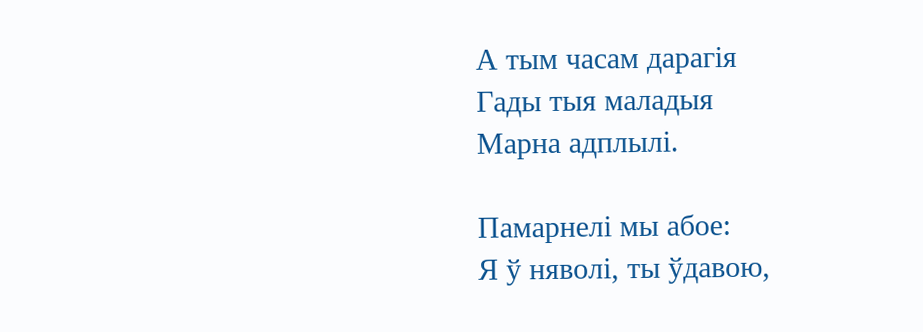А тым часам дарагія
Гады тыя маладыя
Марна адплылі.

Памарнелі мы абое:
Я ў няволі, ты ўдавою,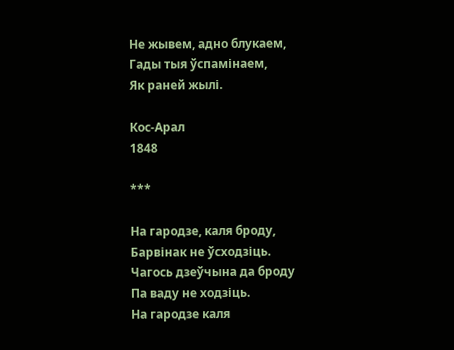Не жывем, адно блукаем,
Гады тыя ўспамінаем,
Як раней жылі.

Кос-Арал
1848

***

На гародзе, каля броду,
Барвінак не ўсходзіць.
Чагось дзеўчына да броду
Па ваду не ходзіць.
На гародзе каля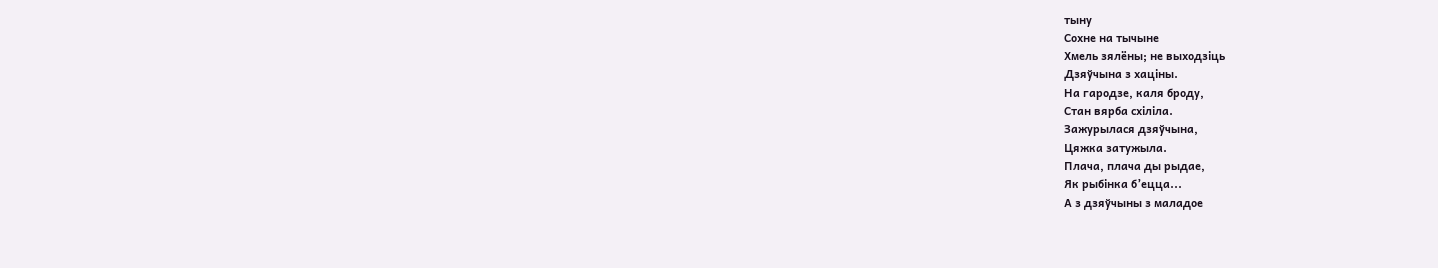тыну
Сохне на тычыне
Хмель зялёны; не выходзіць
Дзяўчына з хаціны.
На гародзе, каля броду,
Стан вярба схіліла.
Зажурылася дзяўчына,
Цяжка затужыла.
Плача, плача ды рыдае,
Як рыбінка б’ецца...
А з дзяўчыны з маладое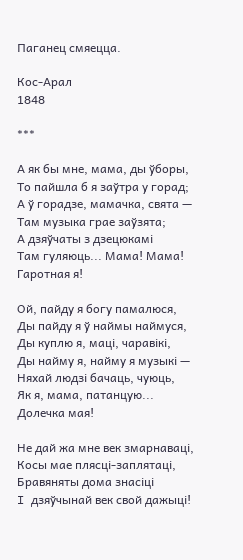Паганец смяецца.

Кос-Арал
1848

***

А як бы мне, мама, ды ўборы,
То пайшла б я заўтра у горад;
А ў горадзе, мамачка, свята —
Там музыка грае заўзята;
А дзяўчаты з дзецюкамі
Там гуляюць... Мама! Мама!
Гаротная я!

Ой, пайду я богу памалюся,
Ды пайду я ў наймы наймуся,
Ды куплю я, маці, чаравікі,
Ды найму я, найму я музыкі —
Няхай людзі бачаць, чуюць,
Як я, мама, патанцую...
Долечка мая!

Не дай жа мне век змарнаваці,
Косы мае плясці-заплятаці,
Бравяняты дома знасіці
I дзяўчынай век свой дажыці!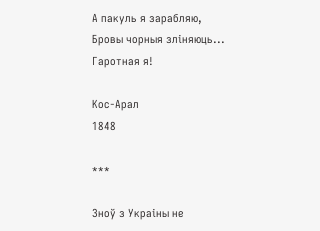А пакуль я зарабляю,
Бровы чорныя зліняюць...
Гаротная я!

Кос-Арал
1848

***

Зноў з Украіны не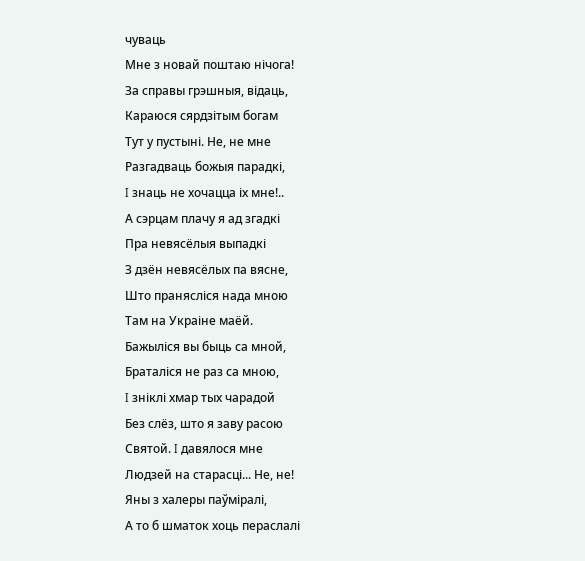чуваць
Мне з новай поштаю нічога!
За справы грэшныя, відаць,
Караюся сярдзітым богам
Тут у пустыні. Не, не мне
Разгадваць божыя парадкі,
I знаць не хочацца іх мне!..
А сэрцам плачу я ад згадкі
Пра невясёлыя выпадкі
З дзён невясёлых па вясне,
Што пранясліся нада мною
Там на Украіне маёй.
Бажыліся вы быць са мной,
Браталіся не раз са мною,
I зніклі хмар тых чарадой
Без слёз, што я заву расою
Святой. I давялося мне
Людзей на старасці... Не, не!
Яны з халеры паўміралі,
А то б шматок хоць пераслалі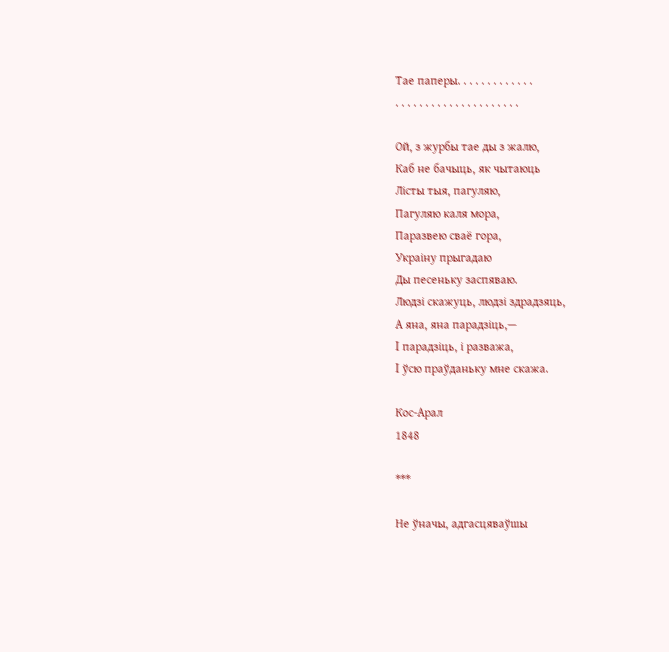Тае паперы. . . . . . . . . . . . .
. . . . . . . . . . . . . . . . . . . . .

Ой, з журбы тае ды з жалю,
Каб не бачыць, як чытаюць
Лісты тыя, пагуляю,
Пагуляю каля мора,
Паразвею сваё гора,
Украіну прыгадаю
Ды песеньку заспяваю.
Людзі скажуць, людзі здрадзяць,
А яна, яна парадзіць,—
I парадзіць, і разважа,
I ўсю праўданьку мне скажа.

Кос-Арал
1848

***

Не ўначы, адгасцяваўшы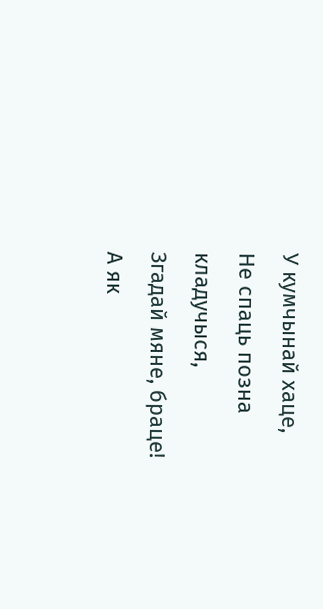У кумчынай хаце,
Не спаць позна кладучыся,
Згадай мяне, браце!
А як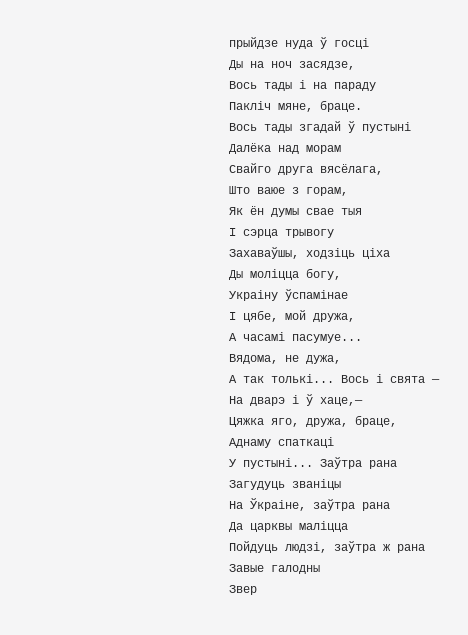прыйдзе нуда ў госці
Ды на ноч засядзе,
Вось тады і на параду
Пакліч мяне, браце.
Вось тады згадай ў пустыні
Далёка над морам
Свайго друга вясёлага,
Што ваюе з горам,
Як ён думы свае тыя
I сэрца трывогу
Захаваўшы, ходзіць ціха
Ды моліцца богу,
Украіну ўспамінае
I цябе, мой дружа,
А часамі пасумуе...
Вядома, не дужа,
А так толькі... Вось і свята —
На дварэ і ў хаце,—
Цяжка яго, дружа, браце,
Аднаму спаткаці
У пустыні... Заўтра рана
Загудуць званіцы
На Ўкраіне, заўтра рана
Да царквы маліцца
Пойдуць людзі, заўтра ж рана
Завые галодны
Звер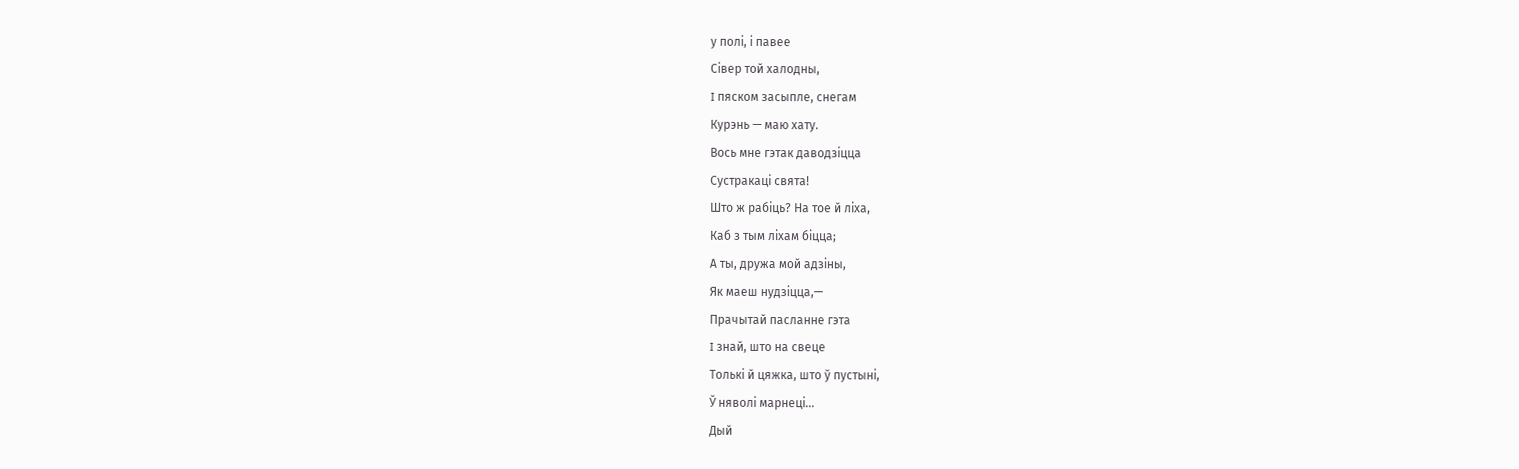у полі, і павее
Сівер той халодны,
I пяском засыпле, снегам
Курэнь — маю хату.
Вось мне гэтак даводзіцца
Сустракаці свята!
Што ж рабіць? На тое й ліха,
Каб з тым ліхам біцца;
А ты, дружа мой адзіны,
Як маеш нудзіцца,—
Прачытай пасланне гэта
I знай, што на свеце
Толькі й цяжка, што ў пустыні,
Ў няволі марнеці...
Дый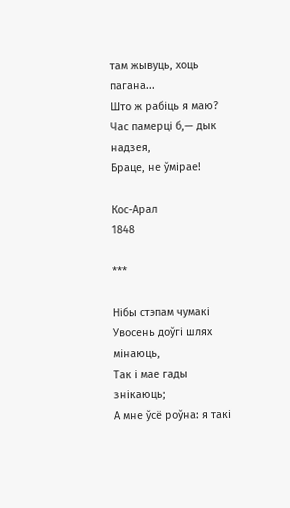там жывуць, хоць пагана...
Што ж рабіць я маю?
Час памерці б,— дык надзея,
Браце, не ўмірае!

Кос-Арал
1848

***

Нібы стэпам чумакі
Увосень доўгі шлях мінаюць,
Так і мае гады знікаюць;
А мне ўсё роўна: я такі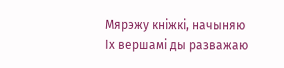Мярэжу кніжкі, начыняю
Іх вершамі ды разважаю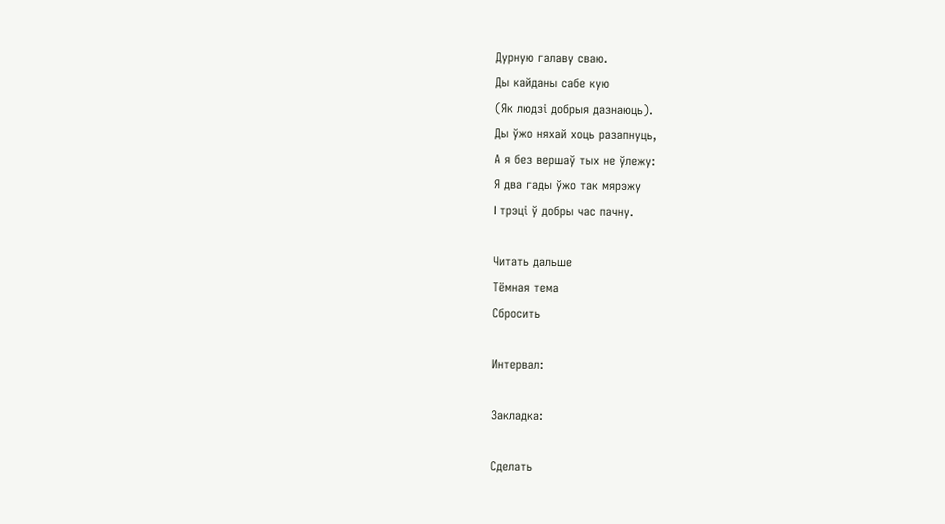Дурную галаву сваю.
Ды кайданы сабе кую
(Як людзі добрыя дазнаюць).
Ды ўжо няхай хоць разапнуць,
А я без вершаў тых не ўлежу:
Я два гады ўжо так мярэжу
I трэці ў добры час пачну.

Читать дальше
Тёмная тема
Сбросить

Интервал:

Закладка:

Сделать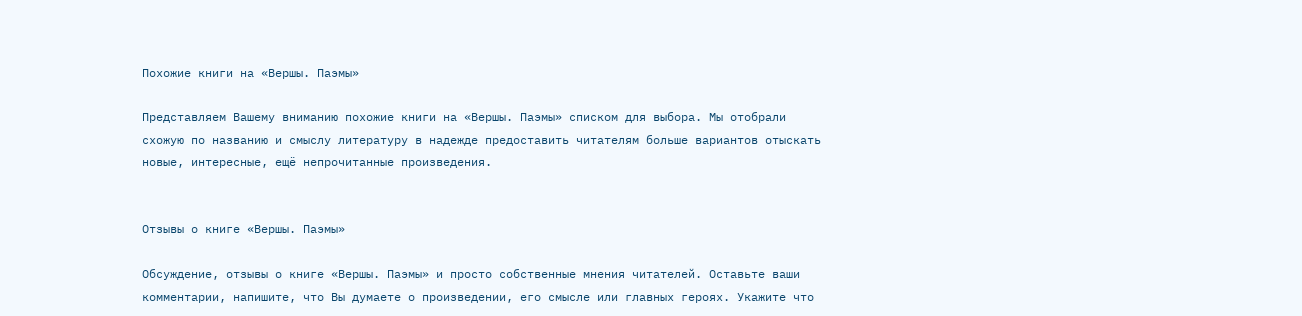Похожие книги на «Вершы. Паэмы»

Представляем Вашему вниманию похожие книги на «Вершы. Паэмы» списком для выбора. Мы отобрали схожую по названию и смыслу литературу в надежде предоставить читателям больше вариантов отыскать новые, интересные, ещё непрочитанные произведения.


Отзывы о книге «Вершы. Паэмы»

Обсуждение, отзывы о книге «Вершы. Паэмы» и просто собственные мнения читателей. Оставьте ваши комментарии, напишите, что Вы думаете о произведении, его смысле или главных героях. Укажите что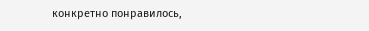конкретно понравилось,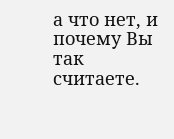а что нет, и почему Вы так считаете.